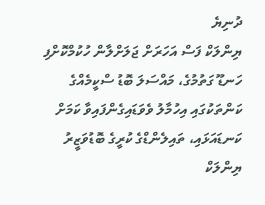ދުނިޔެ
ޔިންލަކް ފަސް އަހަރަށް ޖަލަށްލާން ހުކުމްކޮށްފި
ހަނޑޫ ގަތުމުގެ، މައްސަލަ ބޮޑު ސްކީމެއްގެ ކަންތަކުގައި އިހުމާލު ވެވަޑައިގެންފައިވާ ކަމަށް ކަނޑައަޅައި، ތައިލެންޑްގެ ކުރީގެ ބޮޑުވަޒީރު ޔިންލަކް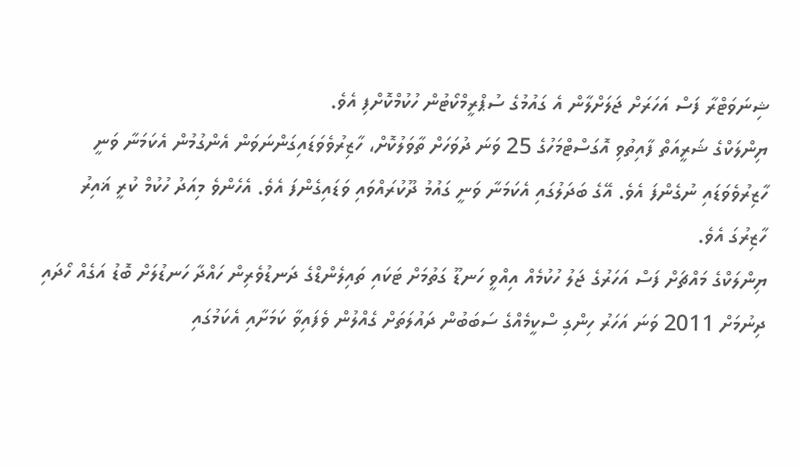ޝިނަވަޓްރާ ފަސް އަހަރަށް ޖަލަށްލާން އެ ގައުމުގެ ސުޕްރީމްކޯޓުން ހުކުމްކޮށްފި އެވެ.
ޔިންލަކްގެ ޝަރީއަތް ފާއިތުވި އޮގަސްޓްމަހުގެ 25 ވަނަ ދުވަހަށް ތާވަލުކޮށް، ހާޒިރުވެވަޑައިގަންނަވަން އެންގުމުން އެކަމަނާ ވަނީ ހާޒިރުވެވަޑައި ނުގެންފަ އެވެ. އޭގެ ބަދަލުގައި އެކަމަނާ ވަނީ ގައުމު ދޫކުރައްވައި ވަޑައިގެންފަ އެވެ. އެހެންވެ މިއަދު ހުކުމް ކުރީ ޣައިރު ހާޒިރުގަ އެވެ.
ޔިންލަކްގެ މައްޗަށް ފަސް އަހަރުގެ ޖަލު ހުކުމެއް އިއްވީ ހަނޑޫ ގަތުމަށް ޓަކައި ތައިލެންޑްގެ ދަނޑުވެރިން ހައްދާ ހަނޑުލަށް ބޮޑު އަގެއް ހޯދައި ދިނުމަށް 2011 ވަނަ އަހަރު ހިންގި ސްކީމެއްގެ ސަބަބުން ދައުލަތަށް ގެއްލުން ވެފައިވާ ކަމަށާއި އެކަމުގައި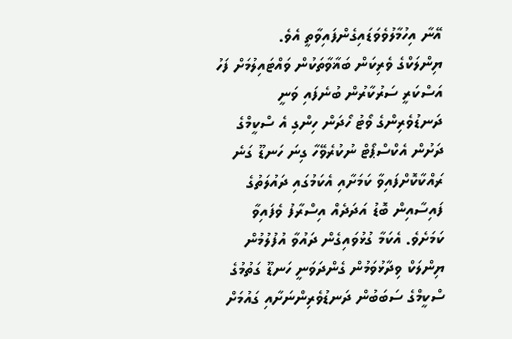އޭނާ އިހުމާލުވެވަޑައިގެންފައިވާތީ އެވެ.
ޔިންލަކްގެ ވެރިކަން ބަޣާވާތަކުން ވައްޓައިލުމަށް ފަހު އަސްކަރީ ސަރުކާރުން ބުނެފައި ވަނީ ދަނޑުވެރިންގެ ވޯޓު ހޯދަން ހިންގި އެ ސްކީމްގެ ދަށުން އެކްސްޕޯޓް ނުކުރެވޭހާ ގިނަ ހަނޑޫ ގަނެ ރައްކާކޮށްފައިވާ ކަމަށާއި އެކަމުގައި ދައުލަތުގެ ފައިސާއިން ބޮޑު އަދަދެއް އިސްރާފު ވެފައިވާ ކަމަށެވެ. އެކަމާ ގުޅުވައިގެން ދައުވާ އުފުލުމުން ޔިންލަކް ވިދާޅުވަމުން ގެންދަވަނީ ހަނޑޫ ގަތުމުގެ ސްކީމްގެ ސަބަބުން ދަނޑުވެރިންނަށާއި ގައުމަށް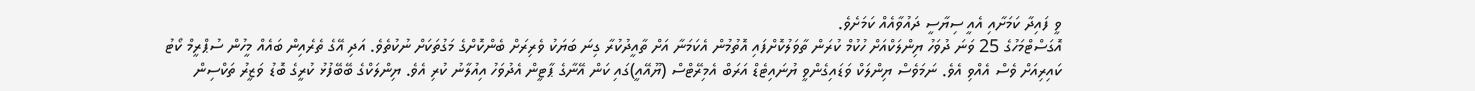ވީ ފައިދާ ކަމަށާއި އެއީ ސިޔާސީ ދައުވާއެއް ކަމަށެވެ.
އޮގަސްޓްމަހުގެ 25 ވަނަ ދުވަހު ޔިންލަކްއަށް ހުކުމް ކުރަން ތާވަލުކޮށްފައި އޮތުމުން އެކަމަނާ އަށް ތާއީދުކުރާ ގިނަ ބަޔަކު ވެރިރަށް ބެންކޮށްގެ މަގުތަކަށް ނުކުތެވެ. އަދި އޭގެ ތެރެއިން ބައެއް މީހުން ސުޕްރީމް ކޯޓު ކައިރިއަށް ވެސް އެއްވި އެވެ. ނަމަވެސް ޔިންލަކް ވަޑައިގެންވީ ޔުނައިޓެޑް އަރަބް އެމިރޭޓްސް (ޔޫއޭއީ)ގައި ކަން އޭނާގެ ޕާޓީން އެދުވަހު އިއުލާނު ކުރި އެވެ. ޔިންލަކްގެ ބޭބޭފުޅު ކުރީގެ ބޮޑު ވަޒީރު ތަކްސިން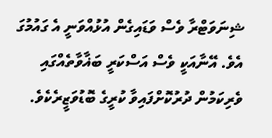ޝިނަވަޓްރާ ވެސް ވަޑައިގެން އުޅުއްވަނީ އެ ގައުމުގަ އެވެ. އޭނާއަކީ ވެސް އަސްކަރީ ބަޣާވާތެއްގައި ވެރިކަމުން ދުރުކޮށްފައިވާ ކުރީގެ ބޮޑުވަޒީރެކެވެ.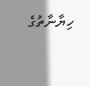ހިޔާނާތުގެ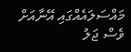މައްސަލައެއްގައި އޭނާއަށް ވެސް ޖަލު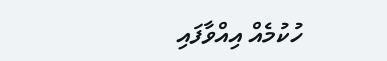ހުކުމެއް އިއްވާފައި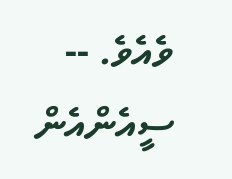ވެއެވެ. -- ސީއެންއެން